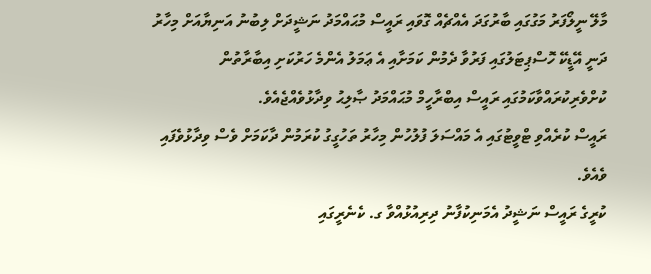މާލޭ ނީލޯފަރު މަގުގައި ބާރުގަދަ އެއްޗެއް ގޮވައި ރައީސް މުޙައްމަދު ނަޝީދަށް ލިބުނު އަނިޔާއަށް މިހާރު ދަނީ އޭޑީކޭ ހޮސްޕިޓަލުގައި ފަރުވާ ދެމުން ކަމަށާއި އެ ޢަމަލު އެންމެ ހަރުކަށި އިބާރާތުން ކުށްވެރިކުރައްވާކަމުގައި ރައީސް އިބްރާހީމް މުޙައްމަދު ޞާލިޙު ވިދާޅުވެއްޖެއެވެ.
ރައީސް ކުރެއްވި ޓްވީޓުގައި އެ މައްސަލަ ފުލުހުން މިހާރު ތަހުގީގު ކުރަމުން ދާކަމަށް ވެސް ވިދާޅުވެފައި ވެއެވެ.
ކުރީގެ ރައީސް ނަޝީދު އެމަނިކުފާނު ދިރިއުޅުއްވާ ގ. ކެނެރީގައި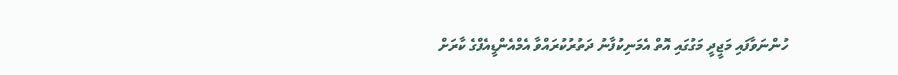ހުންނަވާފައި މަޖީދީ މަގުގައި އޮތް އެމަނިކުފާނު ދަތުރުކުރައްވާ އެމްއެންޑީއެފްގެ ކާރަށް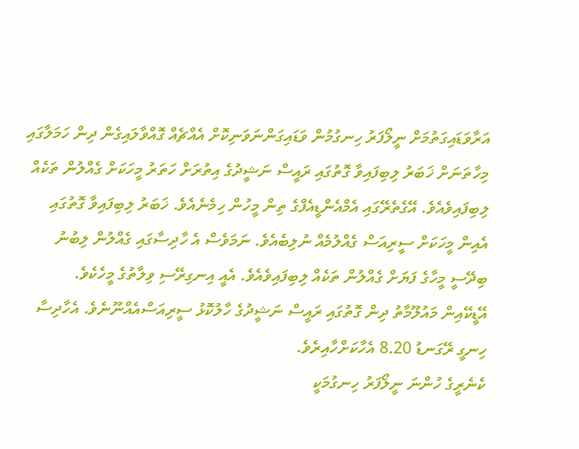އަރާވަޑައިގަތުމަށް ނީލޯފަރު ހިނގުމުން ވަޑައިގަންނަވަނިކޮށް އެއްޗެއް ގޮއްވާލައިގެން ދިން ހަމަލާގައި މިހާތަނަށް ޚަބަރު ލިބިފައިވާ ގޮތުގައި ރައީސް ނަޝީދުގެ އިތުރަށް ހަތަރު މީހަކަށް ގެއްލުން ތަކެއް ލިބިފައިވެއެވެ. އޭގެތެރޭގައި އެމްއެންޑީއެފްގެ ތިން މީހުން ހިމެނެއެވެ. ޚަބަރު ލިބިފައިވާ ގޮތުގައި އެއިން މީހަކަށް ސީރިއަސް ގެއްލުމެއް ނުލިބެއެވެ. ނަމަވެސް އެ ހާދިސާގައި ގެއްލުން ލިބުނު ބިދޭސީ މީހާގެ ފަޔަށް ގެއްލުން ތަކެއް ލިބިފައިވެއެވެ. އެއީ އިނގިރޭސި ވިލާތުގެ މީހެކެވެ.
އޭޑީކޭއިން މައުލޫމާތު ދިން ގޮތުގައި ރައީސް ނަޝީދުގެ ހާލުކޮޅު ސީރިއަސްއެއްނޫނެވެ. އެހާދިސާ ހިނގީ ރޭގަނޑު 8.20 އެހާކަށްހާއިރެވެ.
ކެނެރީގެ ހުންނަ ނީލޯފަރު ހިނގުމަކީ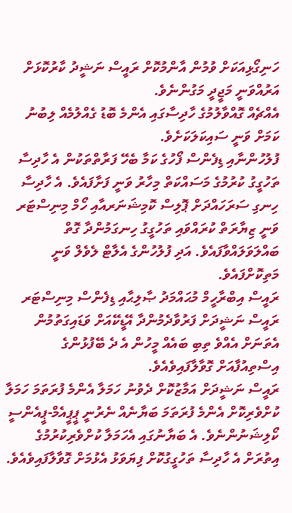ހަނިގޯޅިއަކަށް ވުމުން އާންމުކޮށް ރައީސް ނަޝީދު ކާރުކޮޅަށް އަރުއްވަނީ މަޖީދީ މަގުންނެވެ.
އެއްޗެއް ގޮއްވާލުމުގެ ހާދިސާގައި އެންމެ ބޮޑު ގެއްލުމެއް ލިބުނު ކަމަށް ވަނީ ސައިކަލަކަށެވެ.
ފުލުހުންނާއި ޑިފެންސް ފޯހުގެ ކަމާ ބެހޭ ފަރާތްތަކުން އެ ހާދިސާ ތަހުގީގު ކުރުމުގެ މަސައްކަތް މިހާރު ވަނީ ފަށާފައެވެ. އެ ހާދިސާ ހިނގި ސަރަހައްދަށް ޕޮލިސް ކޮމިޝަނަރއާއި ހޯމް މިނިސްޓަރ ވަނީ ޒިޔާރަތް ކުރައްވައި ތަހުގީގު ހިނގަމުންދާ ގޮތް ބައްލަވަލައްވާފައެވެ. އަދި ފުލުހުންގެ އެލާޓް ލެވެލް ވަނީ މަތިކޮށްފައެވެ.
ރައީސް އިބްރާހީމް މުޙައްމަދު ޞާލިޙާއި ޑިފެންސް މިނިސްޓަރ ރައީސް ނަޝީދަށް ފަރުވާދެމުންދާ އޭޑީކޭއަށް ވަޑައިގަތުމުން އެތަނަށް އެއްވެ ތިބި ބައެއް މީހުން އެ ދެ ބޭފުޅުންގެ އިސްތިއުފާއަށް ގޮވާލާފައިވެއެވެ.
ރައީސް ނަޝީދަށް އަމާޒުކޮށް ދެވުނު ހަމަލާ އެންމެ ފުރަތަމަ ހަމަލާ ކުށްވެރިކޮށް އެންމެ ފުރަތަމަ ބަޔާނެއް ނެރުނީ ޕީޕީއެމް-ޕީއެންސީ ކޯލިޝަނުންނެވެ. އެ ބަޔާނުގައި އެހަމަލާ ކުށްވެރިކުރުމުގެ އިތުރަށް އެ ހާދިސާ ތަހުގީގުކޮށް ފިޔަވަޅު އެޅުމަށް ގޮވާލާފައިވެއެވެ.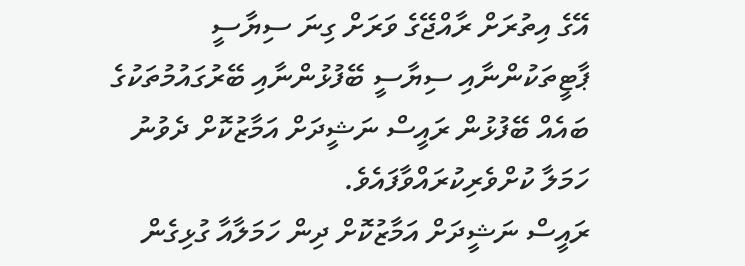އޭގެ އިތުރަށް ރާއްޖޭގެ ވަރަށް ގިނަ ސިޔާސީ ޕާޓީތަކުންނާއި ސިޔާސީ ބޭފުޅުންނާއި ބޭރުގައުމުތަކުގެ ބައެއް ބޭފުޅުން ރައީސް ނަޝީދަށް އަމާޒުކޮށް ދެވުނު ހަމަލާ ކުށްވެރިކުރައްވާފައެވެ.
ރައީސް ނަޝީދަށް އަމާޒުކޮށް ދިން ހަމަލާއާ ގުޅިގެން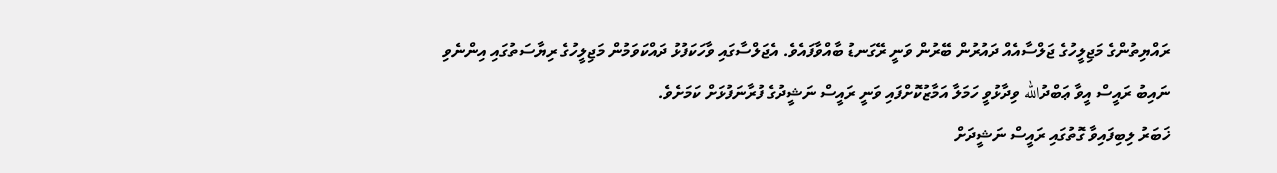ރައްޔިތުންގެ މަޖިލީހުގެ ޖަލްސާއެއް ދައުރުން ބޭރުން ވަނީ ރޭގަނޑު ބާއްވާފައެވެ. އެޖަލްސާގައި ވާހަކަފުޅު ދައްކަވަމުން މަޖިލީހުގެ ރިޔާސަތުގައި އިންނެވި ނައިބު ރައީސް އީވާ ޢަބްދުالله ވިދާޅުވީ ހަމަލާ އަމާޒުކޮށްފައި ވަނީ ރައީސް ނަޝީދުގެ ފުރާނަފުޅަށް ކަމަށެވެ.
ޚަބަރު ލިބިފައިވާ ގޮތުގައި ރައީސް ނަޝީދަށް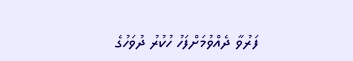ފަރުވާ ދެއްވުމަށްފަހު ހުކުރު ދުވަހުގެ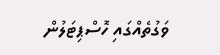ވަގުތެއްގައި ހޮސްޕިޓަލުން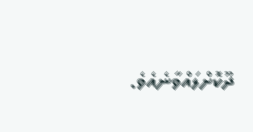ދޫކޮށްލައްވާނެއެވެ.